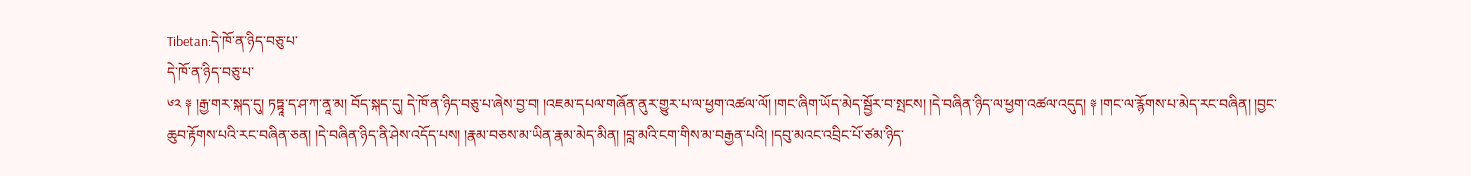Tibetan:དེ་ཁོ་ན་ཉིད་བཅུ་པ་
དེ་ཁོ་ན་ཉིད་བཅུ་པ་
༦༢ ༈ །རྒྱ་གར་སྐད་དུ། ཏཏྟཱ་ད་ཤ་ཀ་ནཱ་མ། བོད་སྐད་དུ། དེ་ཁོ་ན་ཉིད་བཅུ་པ་ཞེས་བྱ་བ། །འཇམ་དཔལ་གཞོན་ནུར་གྱུར་པ་ལ་ཕྱག་འཚལ་ལོ། །གང་ཞིག་ཡོད་མེད་སྦྱོར་བ་སྤངས། །དེ་བཞིན་ཉིད་ལ་ཕྱག་འཚལ་འདུད། ༈ །གང་ལ་རྙོགས་པ་མེད་རང་བཞིན། །བྱང་ཆུབ་རྟོགས་པའི་རང་བཞིན་ཅན། །དེ་བཞིན་ཉིད་ནི་ཤེས་འདོད་པས། །རྣམ་བཅས་མ་ཡིན་རྣམ་མེད་མིན། །བླ་མའི་ངག་གིས་མ་བརྒྱན་པའི། །དབུ་མའང་འབྲིང་པོ་ཙམ་ཉིད་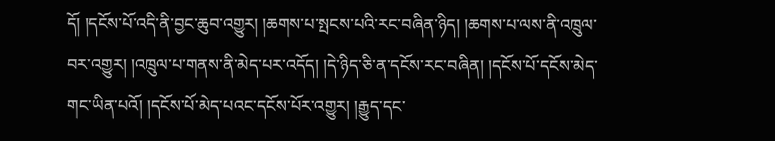དོ། །དངོས་པོ་འདི་ནི་བྱང་ཆུབ་འགྱུར། །ཆགས་པ་སྤངས་པའི་རང་བཞིན་ཉིད། །ཆགས་པ་ལས་ནི་འཁྲུལ་བར་འགྱུར། །འཁྲུལ་པ་གནས་ནི་མེད་པར་འདོད། །དེ་ཉིད་ཅི་ན་དངོས་རང་བཞིན། །དངོས་པོ་དངོས་མེད་གང་ཡིན་པའོ། །དངོས་པོ་མེད་པའང་དངོས་པོར་འགྱུར། །རྒྱུད་དང་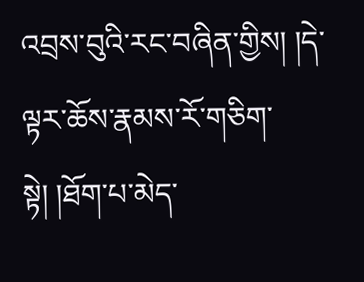འབྲས་བུའི་རང་བཞིན་གྱིས། །དེ་ལྟར་ཆོས་རྣམས་རོ་གཅིག་སྟེ། །ཐོག་པ་མེད་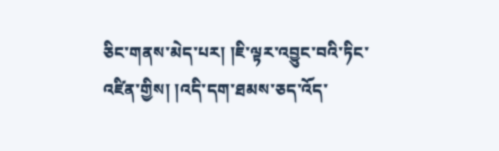ཅིང་གནས་མེད་པར། །ཇི་ལྟར་འབྱུང་བའི་ཏིང་འཛིན་གྱིས། །འདི་དག་ཐམས་ཅད་འོད་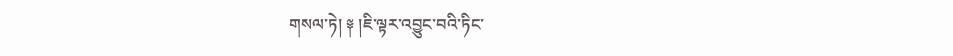གསལ་ཏེ། ༈ །ཇི་ལྟར་འབྱུང་བའི་ཏིང་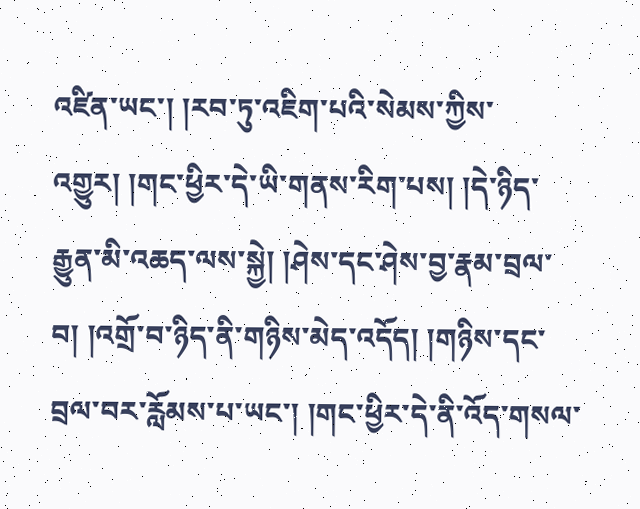འཛིན་ཡང་། །རབ་ཏུ་འཇིག་པའི་སེམས་ཀྱིས་འགྱུར། །གང་ཕྱིར་དེ་ཡི་གནས་རིག་པས། །དེ་ཉིད་རྒྱུན་མི་འཆད་ལས་སྐྱེ། །ཤེས་དང་ཤེས་བྱ་རྣམ་བྲལ་བ། །འགྲོ་བ་ཉིད་ནི་གཉིས་མེད་འདོད། །གཉིས་དང་བྲལ་བར་རློམས་པ་ཡང་། །གང་ཕྱིར་དེ་ནི་འོད་གསལ་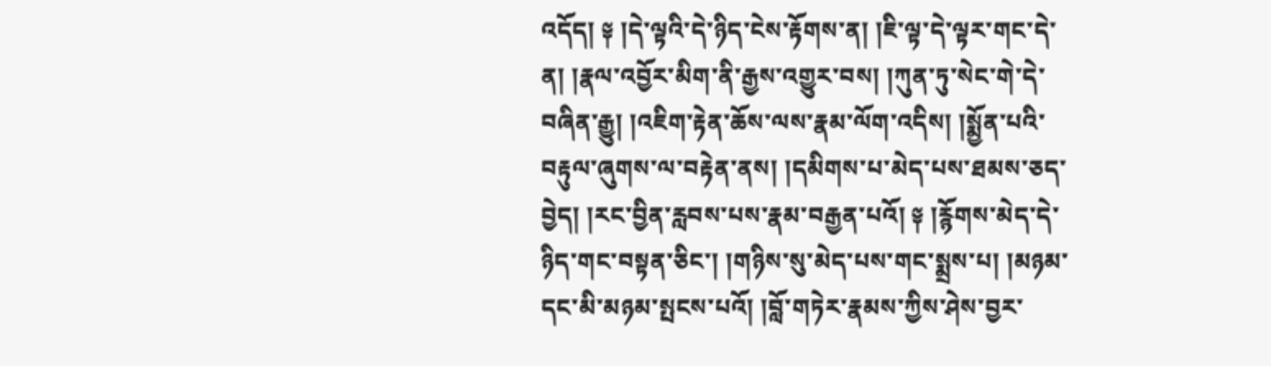འདོད། ༈ །དེ་ལྟའི་དེ་ཉིད་ངེས་རྟོགས་ན། །ཇི་ལྟ་དེ་ལྟར་གང་དེ་ན། །རྣལ་འབྱོར་མིག་ནི་རྒྱས་འགྱུར་བས། །ཀུན་ཏུ་སེང་གེ་དེ་བཞིན་རྒྱུ། །འཇིག་རྟེན་ཆོས་ལས་རྣམ་ལོག་འདིས། །སྨྱོན་པའི་བརྟུལ་ཞུགས་ལ་བརྟེན་ནས། །དམིགས་པ་མེད་པས་ཐམས་ཅད་བྱེད། །རང་བྱིན་རླབས་པས་རྣམ་བརྒྱན་པའོ། ༈ །རྙོགས་མེད་དེ་ཉིད་གང་བསྟན་ཅིང་། །གཉིས་སུ་མེད་པས་གང་སྨྲས་པ། །མཉམ་དང་མི་མཉམ་སྤངས་པའོ། །བློ་གཏེར་རྣམས་ཀྱིས་ཤེས་བྱར་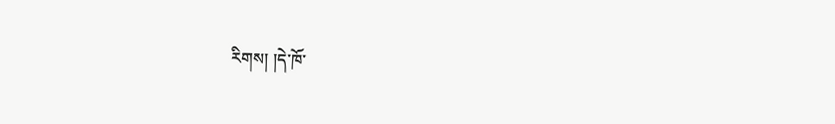རིགས། །དེ་ཁོ་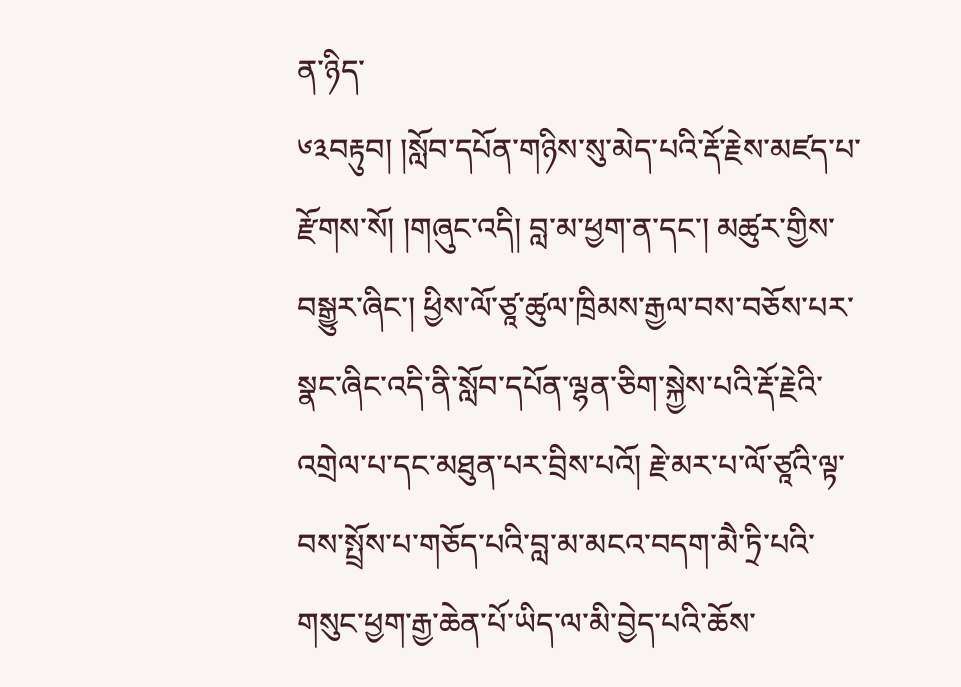ན་ཉིད་
༦༣བརྟུབ། །སློབ་དཔོན་གཉིས་སུ་མེད་པའི་རྡོ་རྗེས་མཛད་པ་རྫོགས་སོ། །གཞུང་འདི། བླ་མ་ཕྱག་ན་དང་། མཚུར་གྱིས་བསྒྱུར་ཞིང་། ཕྱིས་ལོ་ཙཱ་ཚུལ་ཁྲིམས་རྒྱལ་བས་བཅོས་པར་སྣང་ཞིང་འདི་ནི་སློབ་དཔོན་ལྷན་ཅིག་སྐྱེས་པའི་རྡོ་རྗེའི་འགྲེལ་པ་དང་མཐུན་པར་བྲིས་པའོ། རྗེ་མར་པ་ལོ་ཙཱའི་ལྟ་བས་སྤྲོས་པ་གཅོད་པའི་བླ་མ་མངའ་བདག་མཻ་ཏྲི་པའི་གསུང་ཕྱག་རྒྱ་ཆེན་པོ་ཡིད་ལ་མི་བྱེད་པའི་ཆོས་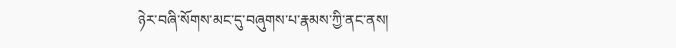ཉེར་བཞི་སོགས་མང་དུ་བཞུགས་པ་རྣམས་ཀྱི་ནང་ནས།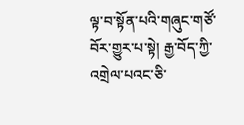ལྟ་བ་སྟོན་པའི་གཞུང་གཙོ་བོར་གྱུར་པ་སྟེ། རྒྱ་བོད་ཀྱི་འགྲེལ་པའང་ཅི་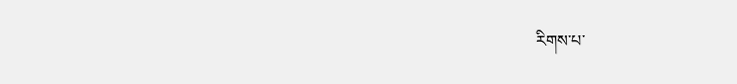རིགས་པ་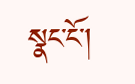སྣང་ངོ་།